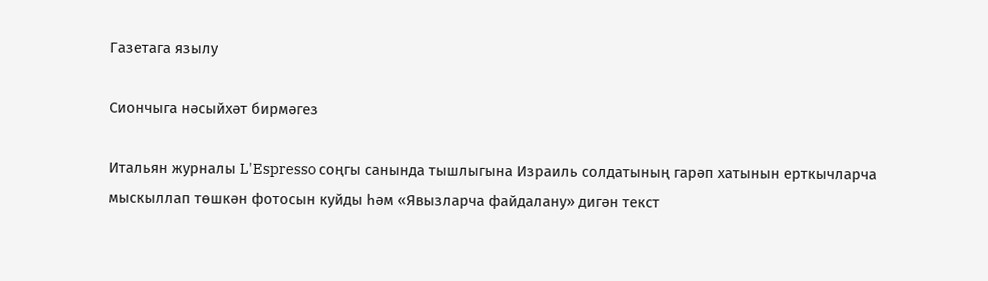Газетага язылу

Сиончыга нәсыйхәт бирмәгез

Итальян журналы L'Espresso соңгы санында тышлыгына Израиль солдатының гарәп хатынын ерткычларча мыскыллап төшкән фотосын куйды һәм «Явызларча файдалану» дигән текст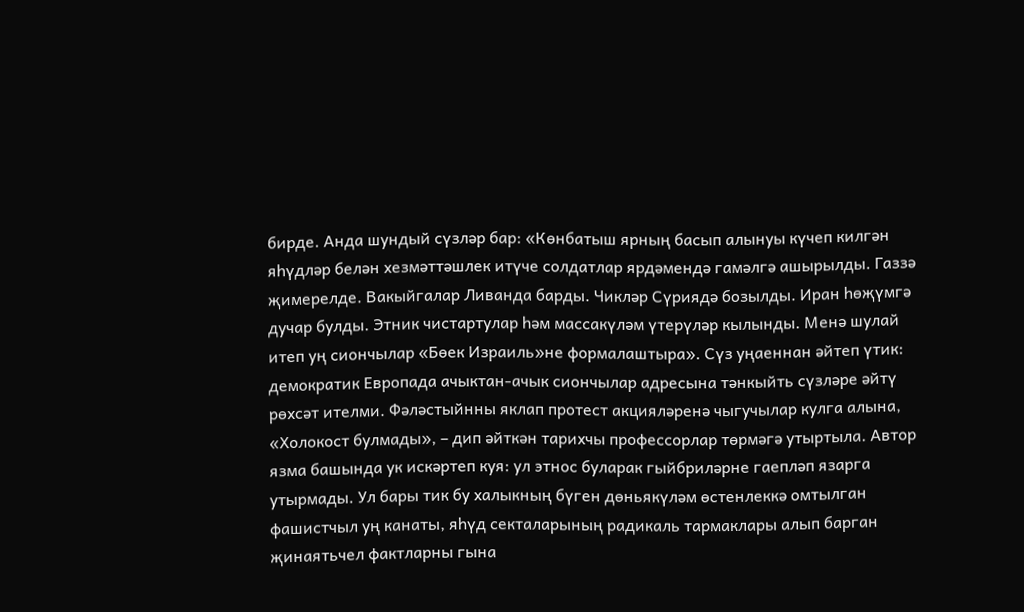бирде. Анда шундый сүзләр бар: «Көнбатыш ярның басып алынуы күчеп килгән яһүдләр белән хезмәттәшлек итүче солдатлар ярдәмендә гамәлгә ашырылды. Газзә җимерелде. Вакыйгалар Ливанда барды. Чикләр Сүриядә бозылды. Иран һөҗүмгә дучар булды. Этник чистартулар һәм массакүләм үтерүләр кылынды. Менә шулай итеп уң сиончылар «Бөек Израиль»не формалаштыра». Сүз уңаеннан әйтеп үтик: демократик Европада ачыктан-ачык сиончылар адресына тәнкыйть сүзләре әйтү рөхсәт ителми. Фәләстыйнны яклап протест акцияләренә чыгучылар кулга алына, «Холокост булмады», – дип әйткән тарихчы профессорлар төрмәгә утыртыла. Автор язма башында ук искәртеп куя: ул этнос буларак гыйбриләрне гаепләп язарга утырмады. Ул бары тик бу халыкның бүген дөньякүләм өстенлеккә омтылган фашистчыл уң канаты, яһүд секталарының радикаль тармаклары алып барган җинаятьчел фактларны гына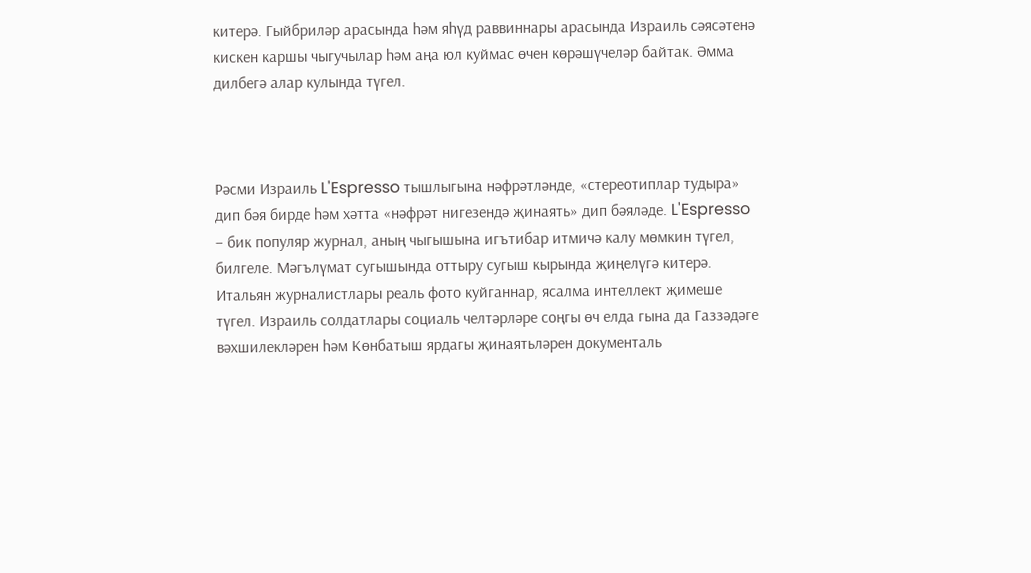китерә. Гыйбриләр арасында һәм яһүд раввиннары арасында Израиль сәясәтенә кискен каршы чыгучылар һәм аңа юл куймас өчен көрәшүчеләр байтак. Әмма дилбегә алар кулында түгел.



Рәсми Израиль L'Espresso тышлыгына нәфрәтләнде, «стереотиплар тудыра» дип бәя бирде һәм хәтта «нәфрәт нигезендә җинаять» дип бәяләде. L'Espresso – бик популяр журнал, аның чыгышына игътибар итмичә калу мөмкин түгел, билгеле. Мәгълүмат сугышында оттыру сугыш кырында җиңелүгә китерә. Итальян журналистлары реаль фото куйганнар, ясалма интеллект җимеше түгел. Израиль солдатлары социаль челтәрләре соңгы өч елда гына да Газзәдәге вәхшилекләрен һәм Көнбатыш ярдагы җинаятьләрен документаль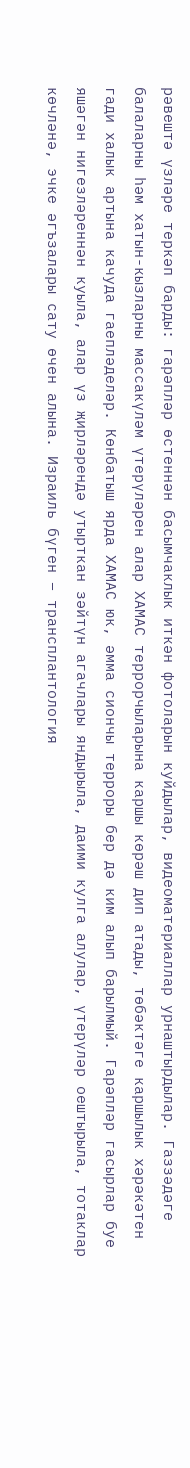рәвештә үзләре теркәп барды: гарәпләр өстеннән басымчаклык иткән фотоларын куйдылар, видеоматериаллар урнаштырдылар. Газзәдәге балаларны һәм хатын-кызларны массакүләм үтерүләрен алар ХАМАС террорчыларына каршы көрәш дип атады, төбәктәге каршылык хәрәкәтен гади халык артына качуда гаепләделәр. Көнбатыш ярда ХАМАС юк, әмма сиончы терроры бер дә ким алып барылмый. Гарәпләр гасырлар буе яшәгән нигезләреннән куыла, алар үз җирләрендә утырткан зәйтүн агачлары яндырыла, даими кулга алулар, үтерүләр оештырыла, тотаклар көчләнә, эчке әгъзалары сату өчен алына. Израиль бүген – трансплантология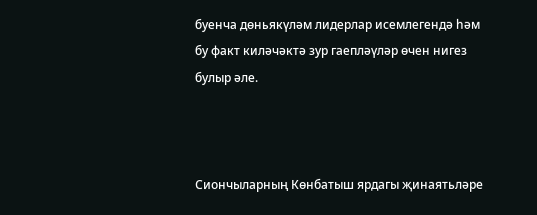буенча дөньякүләм лидерлар исемлегендә һәм бу факт киләчәктә зур гаепләүләр өчен нигез булыр әле.



Сиончыларның Көнбатыш ярдагы җинаятьләре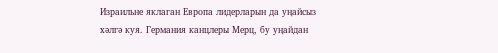Израильне яклаган Европа лидерларын да уңайсыз хәлгә куя. Германия канцлеры Мерц, бу уңайдан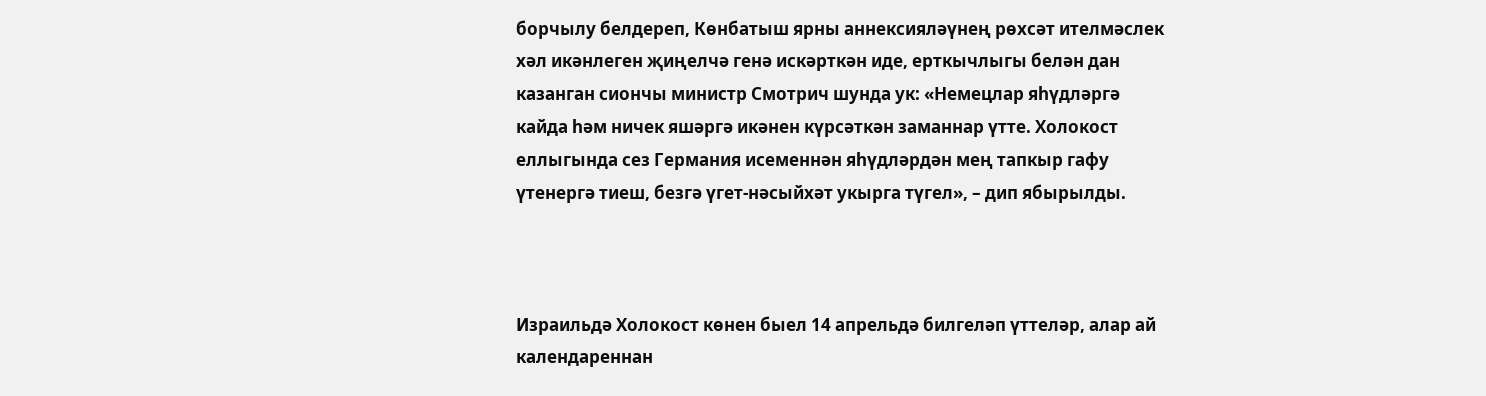борчылу белдереп, Көнбатыш ярны аннексияләүнең рөхсәт ителмәслек хәл икәнлеген җиңелчә генә искәрткән иде, ерткычлыгы белән дан казанган сиончы министр Смотрич шунда ук: «Немецлар яһүдләргә кайда һәм ничек яшәргә икәнен күрсәткән заманнар үтте. Холокост еллыгында сез Германия исеменнән яһүдләрдән мең тапкыр гафу үтенергә тиеш, безгә үгет-нәсыйхәт укырга түгел», – дип ябырылды.



Израильдә Холокост көнен быел 14 апрельдә билгеләп үттеләр, алар ай календареннан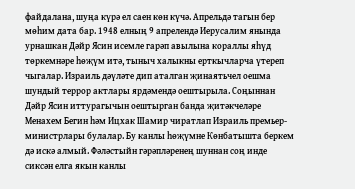файдалана, шуңа күрә ел саен көн күчә. Апрельдә тагын бер мөһим дата бар. 1948 елның 9 апрелендә Иерусалим янында урнашкан Дәйр Ясин исемле гарәп авылына кораллы яһүд төркемнәре һөҗүм итә, тыныч халыкны ерткычларча үтереп чыгалар. Израиль дәүләте дип аталган җинаятьчел оешма шундый террор актлары ярдәмендә оештырыла. Соңыннан Дәйр Ясин иттурагычын оештырган банда җитәкчеләре Менахем Бегин һәм Ицхак Шамир чиратлап Израиль премьер-министрлары булалар. Бу канлы һөҗүмне Көнбатышта беркем дә искә алмый. Фәләстыйн гәрәпләренең шуннан соң инде сиксән елга якын канлы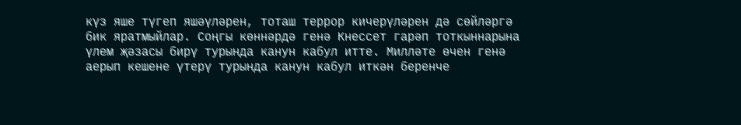күз яше түгеп яшәүләрен, тоташ террор кичерүләрен дә сөйләргә бик яратмыйлар. Соңгы көннәрдә генә Кнессет гарәп тоткыннарына үлем җәзасы бирү турында канун кабул итте. Милләте өчен генә аерып кешене үтерү турында канун кабул иткән беренче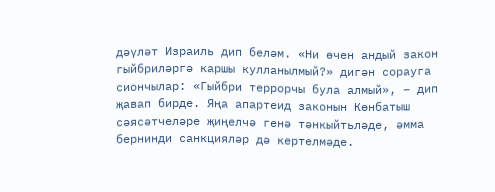дәүләт Израиль дип беләм. «Ни өчен андый закон гыйбриләргә каршы кулланылмый?» дигән сорауга сиончылар: «Гыйбри террорчы була алмый», – дип җавап бирде. Яңа апартеид законын Көнбатыш сәясәтчеләре җиңелчә генә тәнкыйтьләде, әмма бернинди санкцияләр дә кертелмәде.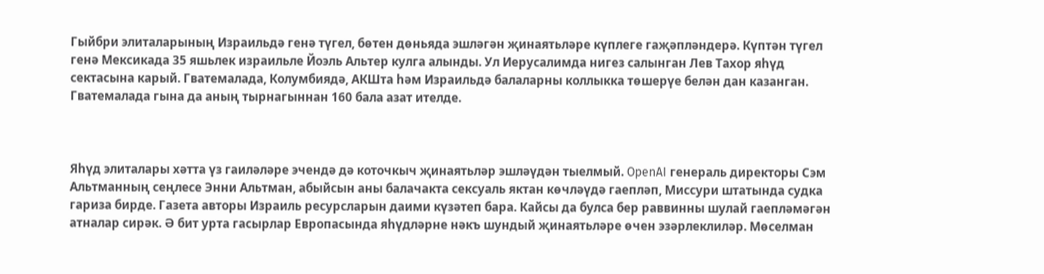Гыйбри элиталарының Израильдә генә түгел, бөтен дөньяда эшләгән җинаятьләре күплеге гаҗәпләндерә. Күптән түгел генә Мексикада 35 яшьлек израильле Йоэль Альтер кулга алынды. Ул Иерусалимда нигез салынган Лев Тахор яһүд сектасына карый. Гватемалада, Колумбиядә, АКШта һәм Израильдә балаларны коллыкка төшерүе белән дан казанган. Гватемалада гына да аның тырнагыннан 160 бала азат ителде.



Яһүд элиталары хәтта үз гаиләләре эчендә дә коточкыч җинаятьләр эшләүдән тыелмый. OpenAI генераль директоры Сэм Альтманның сеңлесе Энни Альтман, абыйсын аны балачакта сексуаль яктан көчләүдә гаепләп, Миссури штатында судка гариза бирде. Газета авторы Израиль ресурсларын даими күзәтеп бара. Кайсы да булса бер раввинны шулай гаепләмәгән атналар сирәк. Ә бит урта гасырлар Европасында яһүдләрне нәкъ шундый җинаятьләре өчен эзәрлеклиләр. Мөселман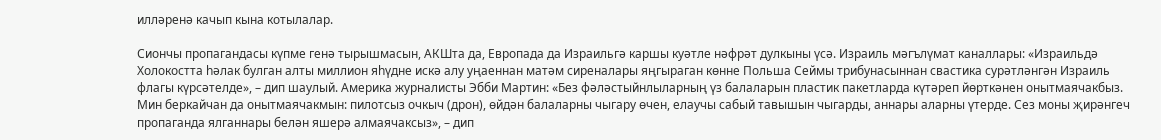илләренә качып кына котылалар.

Сиончы пропагандасы күпме генә тырышмасын, АКШта да, Европада да Израильгә каршы куәтле нәфрәт дулкыны үсә. Израиль мәгълүмат каналлары: «Израильдә Холокостта һәлак булган алты миллион яһүдне искә алу уңаеннан матәм сиреналары яңгыраган көнне Польша Сеймы трибунасыннан свастика сурәтләнгән Израиль флагы күрсәтелде», – дип шаулый. Америка журналисты Эбби Мартин: «Без фәләстыйнлыларның үз балаларын пластик пакетларда күтәреп йөрткәнен онытмаячакбыз. Мин беркайчан да онытмаячакмын: пилотсыз очкыч (дрон), өйдән балаларны чыгару өчен, елаучы сабый тавышын чыгарды, аннары аларны үтерде. Сез моны җирәнгеч пропаганда ялганнары белән яшерә алмаячаксыз», – дип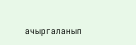ачыргаланып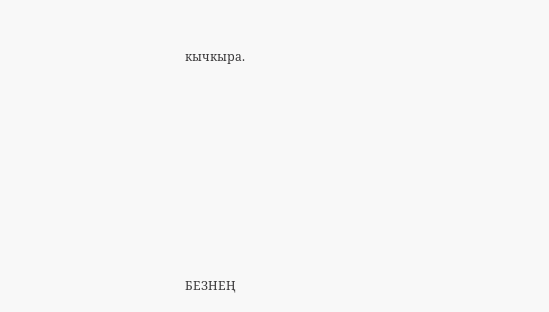кычкыра.













БЕЗНЕҢ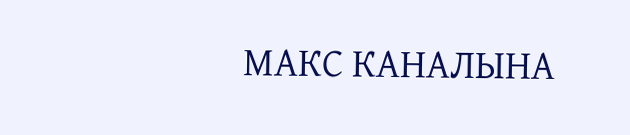МАКС КАНАЛЫНА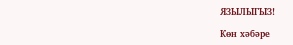ЯЗЫЛЫГЫЗ!

Көн хәбәре